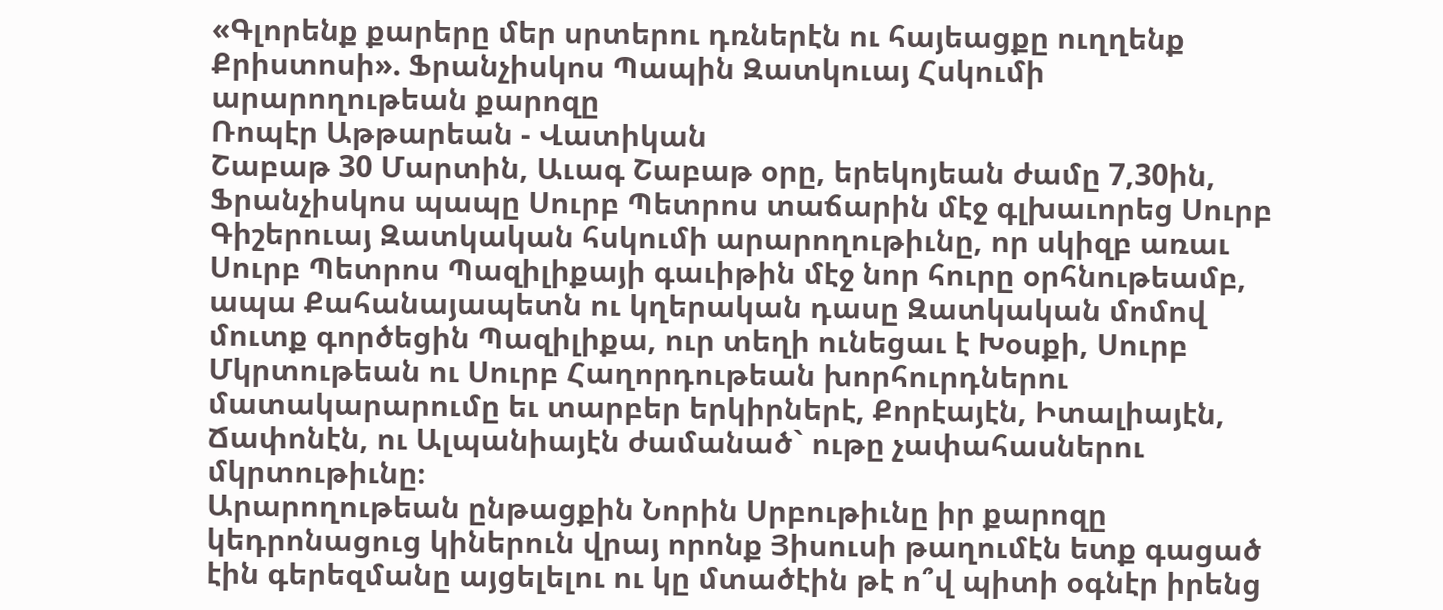«Գլորենք քարերը մեր սրտերու դռներէն ու հայեացքը ուղղենք Քրիստոսի». Ֆրանչիսկոս Պապին Զատկուայ Հսկումի արարողութեան քարոզը
Ռոպէր Աթթարեան - Վատիկան
Շաբաթ 30 Մարտին, Աւագ Շաբաթ օրը, երեկոյեան ժամը 7,30ին, Ֆրանչիսկոս պապը Սուրբ Պետրոս տաճարին մէջ գլխաւորեց Սուրբ Գիշերուայ Զատկական հսկումի արարողութիւնը, որ սկիզբ առաւ Սուրբ Պետրոս Պազիլիքայի գաւիթին մէջ նոր հուրը օրհնութեամբ, ապա Քահանայապետն ու կղերական դասը Զատկական մոմով մուտք գործեցին Պազիլիքա, ուր տեղի ունեցաւ է Խօսքի, Սուրբ Մկրտութեան ու Սուրբ Հաղորդութեան խորհուրդներու մատակարարումը եւ տարբեր երկիրներէ, Քորէայէն, Իտալիայէն, Ճափոնէն, ու Ալպանիայէն ժամանած` ութը չափահասներու մկրտութիւնը։
Արարողութեան ընթացքին Նորին Սրբութիւնը իր քարոզը կեդրոնացուց կիներուն վրայ որոնք Յիսուսի թաղումէն ետք գացած էին գերեզմանը այցելելու ու կը մտածէին թէ ո՞վ պիտի օգնէր իրենց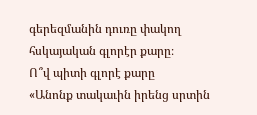գերեզմանին դուռը փակող հսկայական գլորէր քարը։
Ո՞վ պիտի գլորէ քարը
«Անոնք տակաւին իրենց սրտին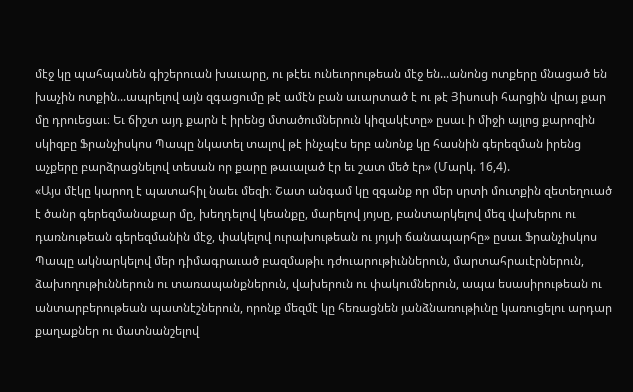մէջ կը պահպանեն գիշերուան խաւարը, ու թէեւ ունեւորութեան մէջ են...անոնց ոտքերը մնացած են խաչին ոտքին...ապրելով այն զգացումը թէ ամէն բան աւարտած է ու թէ Յիսուսի հարցին վրայ քար մը դրուեցաւ։ Եւ ճիշտ այդ քարն է իրենց մտածումներուն կիզակէտը» ըսաւ ի միջի այլոց քարոզին սկիզբը Ֆրանչիսկոս Պապը նկատել տալով թէ ինչպէս երբ անոնք կը հասնին գերեզման իրենց աչքերը բարձրացնելով տեսան որ քարը թաւալած էր եւ շատ մեծ էր» (Մարկ. 16,4).
«Այս մէկը կարող է պատահիլ նաեւ մեզի։ Շատ անգամ կը զգանք որ մեր սրտի մուտքին զետեղուած է ծանր գերեզմանաքար մը, խեղդելով կեանքը, մարելով յոյսը, բանտարկելով մեզ վախերու ու դառնութեան գերեզմանին մէջ, փակելով ուրախութեան ու յոյսի ճանապարհը» ըսաւ Ֆրանչիսկոս Պապը ակնարկելով մեր դիմագրաւած բազմաթիւ դժուարութիւններուն, մարտահրաւէրներուն, ձախողութիւններուն ու տառապանքներուն, վախերուն ու փակումներուն, ապա եսասիրութեան ու անտարբերութեան պատնէշներուն, որոնք մեզմէ կը հեռացնեն յանձնառութիւնը կառուցելու արդար քաղաքներ ու մատնանշելով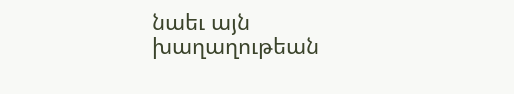նաեւ այն խաղաղութեան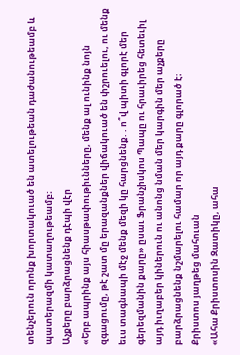տենչերուն որոնք խորտակուած են ատելութեան դաժանութեամբ և պատերազմի կատաղութեամբ։
Աչքերը բարձրացնենք դէպի վէր
«Երբ ապրինք այս հիասթափութիւնները, մենք ալ ունինք նոյն զգացումը, թէ շատ մը երազանքներ վիճակուած են փշրուելու, ու մենք եւս տագնապի մէջ մենք մեզի կը հարցնենք. . ո՞վ պիտի գլորէ մեր գերեզմանին քարը» ըսաւ Ֆրանչիսկոս Պապը ու հրաւիրեց հետեւիլ այդ իւղաբեր կիներուն ու անոնց նման մեր կարգին մեր աչքերը բարձրացնենք նշմարելու համար որ այդ քարը գլորած է։
Քրիստոս յաղթեց մահուան
«Ահա Քրիստոսին Զատիկը, ահա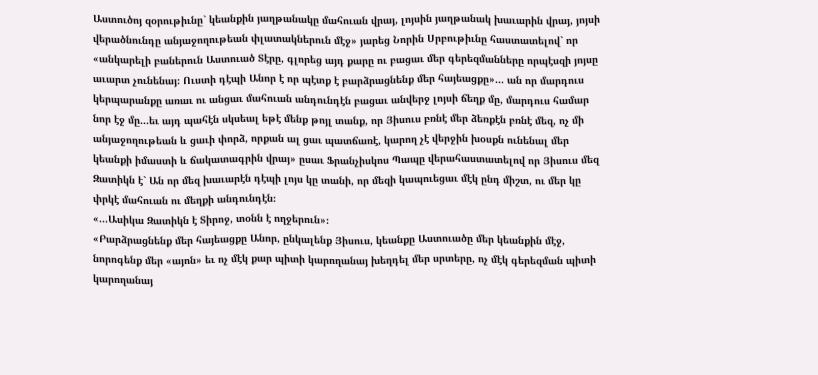Աստուծոյ զօրութիւնը` կեանքին յաղթանակը մահուան վրայ, լոյսին յաղթանակ խաւարին վրայ, յոյսի վերածնունդը անյաջողութեան փլատակներուն մէջ» յարեց Նորին Սրբութիւնը հաստատելով` որ «անկարելի բաներուն Աստուած Տէրը, գլորեց այդ քարը ու բացաւ մեր գերեզմանները որպէսզի յոյսը աւարտ չունենայ։ Ուստի դէպի Անոր է որ պէտք է բարձրացնենք մեր հայեացքը»... ան որ մարդուս կերպարանքը առաւ ու անցաւ մահուան անդունդէն բացաւ անվերջ լոյսի ճեղք մը, մարդուս համար նոր էջ մը...եւ այդ պահէն սկսեալ եթէ մենք թոյլ տանք, որ Յիսուս բռնէ մեր ձեռքէն բռնէ մեզ, ոչ մի անյաջողութեան և ցաւի փորձ, որքան ալ ցաւ պատճառէ, կարող չէ վերջին խօսքն ունենալ մեր կեանքի իմաստի և ճակատագրին վրայ» ըսաւ Ֆրանչիսկոս Պապը վերահաստատելով որ Յիսուս մեզ Զատիկն է` Ան որ մեզ խաւարէն դէպի լոյս կը տանի, որ մեզի կապուեցաւ մէկ ընդ միշտ, ու մեր կը փրկէ մահուան ու մեղքի անդունդէն։
«...Ասիկա Զատիկն է Տիրոջ, տօնն է ողջերուն»։
«Բարձրացնենք մեր հայեացքը Անոր, ընկալենք Յիսուս, կեանքը Աստուածը մեր կեանքին մէջ, նորոգենք մեր «այոն» եւ ոչ մէկ քար պիտի կարողանայ խեղդել մեր սրտերը, ոչ մէկ գերեզման պիտի կարողանայ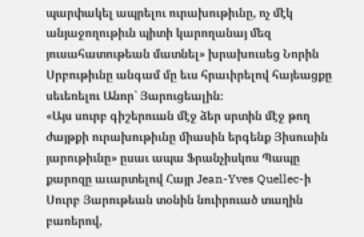պարփակել ապրելու ուրախութիւնը, ոչ մէկ անյաջողութիւն պիտի կարողանայ մեզ յուսահատութեան մատնել» խրախուսեց Նորին Սրբութիւնը անգամ մը եւս հրաւիրելով հայեացքը սեւեռելու Անոր` Յարուցեալին։
«Այս սուրբ գիշերուան մէջ ձեր սրտին մէջ թող ժայթքի ուրախութիւնը միասին երգենք Յիսուսին յարութիւնը» ըսաւ ապա Ֆրանչիսկոս Պապը քարոզը աւարտելով Հայր Jean-Yves Quellec-ի Սուրբ Յարութեան տօնին նուիրուած տաղին բառերով,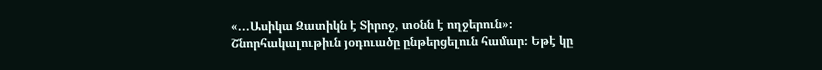«...Ասիկա Զատիկն է Տիրոջ, տօնն է ողջերուն»։
Շնորհակալութիւն յօդուածը ընթերցելուն համար։ Եթէ կը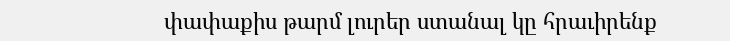փափաքիս թարմ լուրեր ստանալ կը հրաւիրենք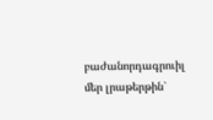բաժանորդագրուիլ մեր լրաթերթին`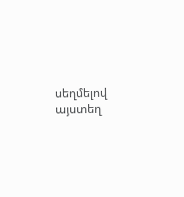սեղմելով այստեղ